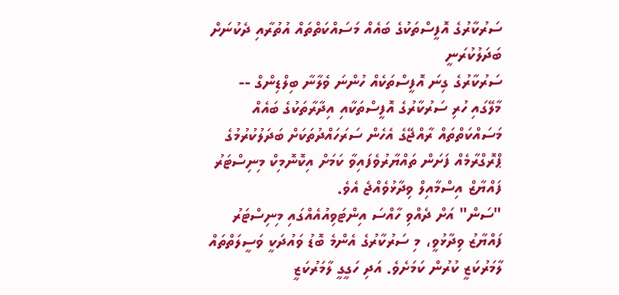ސަރުކާރުގެ އޮފީސްތަކުގެ ބައެއް މަސައްކަތްތައް އުތުރާއި ދެކުނަށް ބަދަލުކުރަނީ
ސަރުކާރުގެ ގިނަ އޮފީސްތަކެއް ހުންނަ ވެލާނާ ބިލްޑިންގް --
މާލޭގައި ހުރި ސަރުކާރުގެ އޮފީސްތަކާއި އިދާރާތަކުގެ ބައެއް މަސައްކަތްތައް ރާއްޖޭގެ އެހެން ސަރަހައްދުތަކަށް ބަދަލުކުރުމުގެ ޕްރޮގްރާމެއް ފަށަން ތައްޔާރުވެފައިވާ ކަމަށް އިކޮނޮމިކް މިނިސްޓަރު ފައްޔާޒް އިސްމާއިލް ވިދާޅުވެއްޖެ އެވެ.
"ސަން" އަށް ދެއްވި ހާއްސަ އިންޓަވިއުއެއްގައި މިނިސްޓަރު ފައްޔާޒު ވިދާޅުވީ، މި ސަރުކާރުގެ އެންމެ ބޮޑު ވައުދަކީ ވަސީލަތްތައް ލާމަރުކަޒީ ކުރުން ކަމަށެވެ. އަދި ހަގީގީ ލާމަރުކަޒީ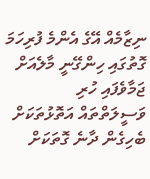ނިޒާމެއް އޭގެ އެންމެ ފުރިހަމަ ގޮތުގައި ހިންގޭނީ މާލެއަށް ޖަމާވެފައި ހުރި ވަސީލަތްތައް އަތޮޅުތަކަށް ބެހިގެން ދާނެ ގޮތަކަށް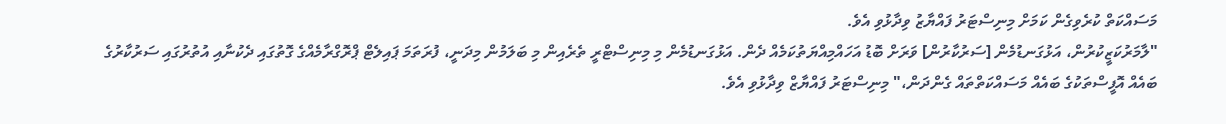މަސައްކަތް ކުރެވިގެން ކަމަށް މިނިސްޓަރު ފައްޔާޒު ވިދާޅުވި އެވެ.
"ލާމަރުކަޒީކުރުން، އަޅުގަނޑުމެން [ސަރުކާރުން] ވަރަށް ބޮޑު އަހައްމިއްޔަތުކަމެއް ދެން. އަޅުގަނޑުމެން މި މިނިސްޓްރީ ތެރެއިން މި ބަލަމުން މިދަނީ، ފުރަތަމަ ޕައިލެޓް ޕްރޮގްރާމެއްގެ ގޮތުގައި ދެކުނާއި އުތުރުގައި ސަރުކާރުގެ ބައެއް އޮފީސްތަކުގެ ބައެއް މަސައްކަތްތައް ގެންދަން،" މިނިސްޓަރު ފައްޔާޒް ވިދާޅުވި އެވެ.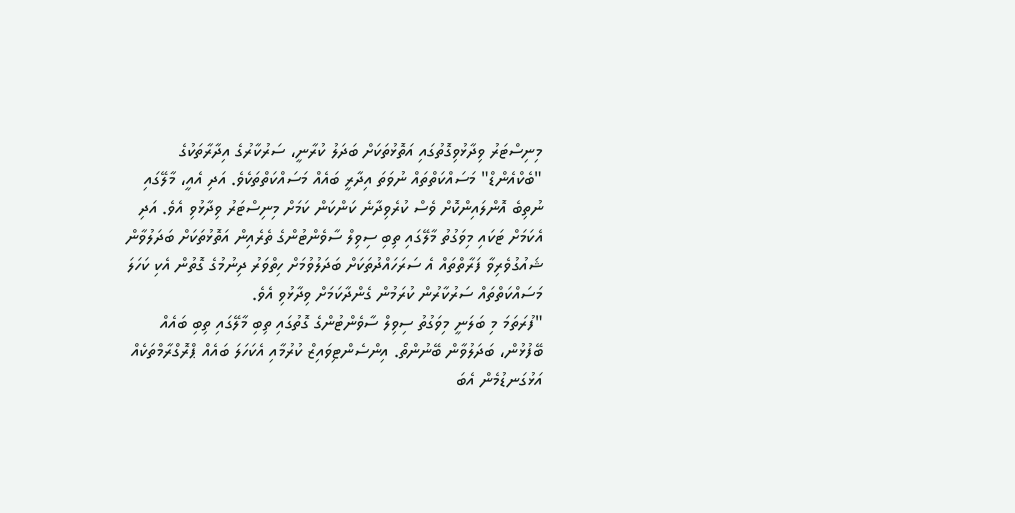މިނިސްޓަރު ވިދާޅުވިގޮތުގައި އަތޮޅުތަކަށް ބަދަލު ކުރާނީ، ސަރުކާރުގެ އިދާރާތަކުގެ "ބެކްއެންޑް" މަސައްކަތްތައް ނުވަތަ އިދާރީ ބައެއް މަސައްކަތްތަކެވެ. އަދި އެއީ، މާލޭގައި ނުތިބެ އޮންލައިންކޮށް ވެސް ކުރެވިދާނެ ކަންކަން ކަމަށް މިނިސްޓަރު ވިދާޅުވި އެވެ. އަދި އެކަމަށް ޓަކައި މިވަގުތު މާލޭގައި ތިބި ސިވިލް ސާވެންޓުންގެ ތެރެއިން އަތޮޅުތަކަށް ބަދަލުވާން ޝައުގުވެރިވާ ފަރާތްތައް އެ ސަރަހައްދުތަކަށް ބަދަލުވުމަށް ހިތްވަރު ދިނުމުގެ ގޮތުން އެކި ކަހަލަ މަސައްކަތްތައް ސަރުކާރުން ކުރަމުން ގެންދާކަމަށް ވިދާޅުވި އެވެ.
"ފުރަތަމަ މި ބަލަނީ މިވަގުތު ސިވިލް ސާވެންޓުންގެ ގޮތުގައި ތިބި މާލޭގައި ތިބި ބައެއް ބޭފުޅުން، ބަދަލުވާން ބޭނުންތޯ. އިންސެންޓިވައިޒް ކުރުމާއި އެކަހަލަ ބައެއް ޕްރޮގްރާމްތަކެއް އަޅުގަނޑުމެން އެބަ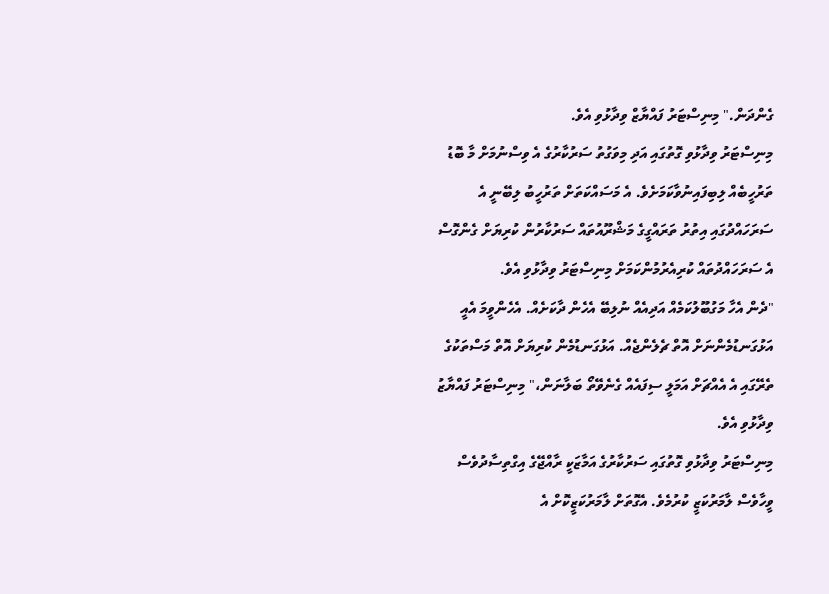ގެންދަން." މިނިސްޓަރު ފައްޔާޒް ވިދާޅުވި އެވެ.
މިނިސްޓަރު ވިދާޅުވި ގޮތުގައި އަދި މިވަގުތު ސަރުކާރުގެ އެ ވިސްނުމަށް މާ ބޮޑު ތަރުހީބެއް ލިބިފައިނުވާކަމަށެވެ. އެ މަސައްކަތަށް ތަރުހީބު ލިބޭނީ އެ ސަރަހައްދުގައި އިތުރު ތަރައްގީގެ މަޝްރޫއުތައް ސަރުކާރުން ކުރިޔަށް ގެންގޮސް އެ ސަރަހައްދުތައް ކުރިއެރުމުންކަމަށް މިނިސްޓަރު ވިދާޅުވި އެވެ.
"ދެން އެހާ މަގުބޫލުކަމެއް އަދިއެއް ނުލިބޭ އެހެން ދާކަށެއް. އެހެންވީމަ އެއީ އަޅުގަނޑުމެންނަށް އޮތް ޗެލެންޖެއް. އަޅުގަނޑުމެން ކުރިޔަށް އޮތް މަސްތަކުގެ ތެރޭގައި އެ އެއްޗަށް އަމަލީ ސިފައެއް ގެނެވޭތޯ ބަލާނަން،" މިނިސްޓަރު ފައްޔާޒު ވިދާޅުވި އެވެ.
މިނިސްޓަރު ވިދާޅުވި ގޮތުގައި ސަރުކާރުގެ އަމާޒަކީ ރާއްޖޭގެ އިގްތިސާދުވެސް ވީހާވެސް ލާމަރުކަޒީ ކުރުމެވެ. އެގޮތަށް ލާމަރުކަޒީކޮށް އެ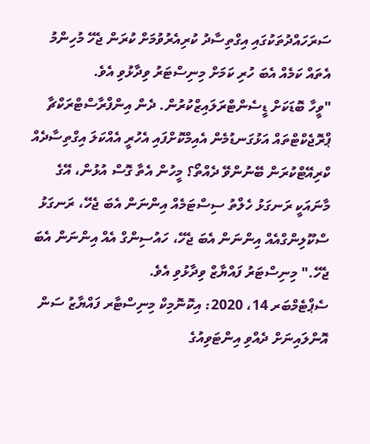ސަރަހައްދުތަކުގައި އިގްތިސާދު ކުރިއެރުވުމަށް ކުރަން ޖެހޭ މުހިންމު އެތައް ކަމެއް އެބަ ހުރި ކަމަށް މިނިސްޓަރު ވިދާޅުވި އެވެ.
"ވީހާ ބޮޑަކަށް ޑީސެންޓްރަލައިޒްކުރުން. ދެން އިންފްރާސްޓްރަކްޗާ ޕްރޮޖެކްޓްތައް އަޅުގަނޑުމެން އެއިމްކޮށްފައި އެހުރީ އެއްކަލަ އިގްތިސާދެއް ކްރިއޭޓްކުރަން ބޭނުންވޭ ދެއްތޯ؟ މީހުން އެތާ ގޮސް އުޅުން، އޭގެ މާނައަކީ ރަނގަޅު ހެލްތު ސިސްޓަމެއް އިންނަން އެބަ ޖެހޭ، ރަނގަޅު ސްކޫލިންގްއެއް އިންނަން އެބަ ޖެހޭ، ހައުސިންގް އެއް އިންނަން އެބަ ޖެހޭ." މިނިސްޓަރު ފައްޔާޒް ވިދާޅުވި އެވެ.
ސެޕްޓެމްބަރ 14، 2020: އިކޮނޮމިކް މިނިސްޓާރ ފައްޔާޒު ސަން އޮންލައިނަށް ދެއްވި އިންޓަވިއުގެ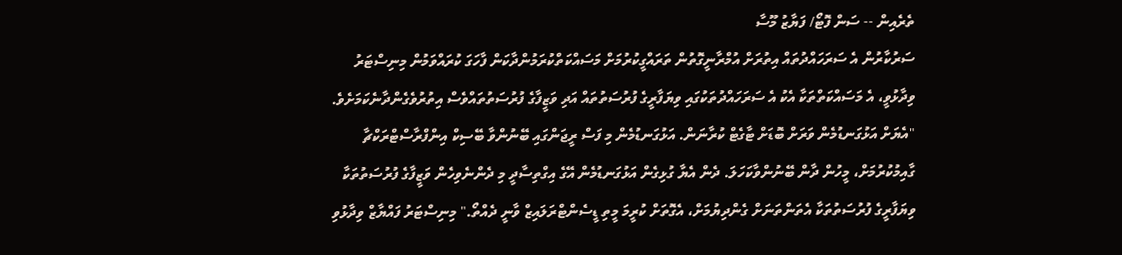ތެރެއިން -- ސަން ފޮޓޯ/ ފަޔާޒު މޫސާ
ސަރުކާރުން އެ ސަރަހައްދުތައް އިތުރަށް އުމްރާނީގޮތުން ތަރައްގީކުރުމަށް މަސައްކަތްކުރަމުންދާކަން ފާހަގަ ކުރައްވަމުން މިނިސްޓަރު ވިދާޅުވީ، އެ މަސައްކަތްތަކާ އެކު އެ ސަރަހައްދުތަކުގައި ވިޔަފާރީގެ ފުރުސަތުތައް އަދި ވަޒީފާގެ ފުރުސަތުތައްވެސް އިތުރުވެގެންދާނެކަމަށެވެ.
"އެޔަށް އަޅުގަނޑުމެން ވަރަށް ބޮޑަށް ޓާގެޓް ކުރާނަން. އަޅުގަނޑުމެން މި ފަސް ރީޖަންގައި ބޭނުންވާ ބޭސިކް އިންފްރާސްޓްރަކްޗާ ގާއިމުކުރުމަށް، މީހުން ދާން ބޭނުންވާކަހަލަ. ދެން އެޔާ ގުޅިގެން އަޅުގަނޑުމެން އޭގެ އިގްތިސާދީ މި ދެންނެވިހެން ވަޒީފާގެ ފުރުސަތުތަކާ ވިޔަފާރީގެ ފުރުސަތުތަކާ އެތަންތަނަށް ގެންދިޔުމަށް، އެގޮތަށް ކުރީމަ މީތި ޑީސެންޓްރަލައިޒް ވާނީ ދެއްތޯ." މިނިސްޓަރު ފައްޔާޒް ވިދާޅުވި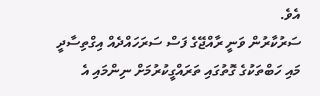އެވެ.
ސަރުކާރުން ވަނީ ރާއްޖޭގެ ފަސް ސަރަހައްދެއް އިގްތިސާދީ މައި ހަބްތަކުގެ ގޮތުގައި ތަރައްގީކުރުމަށް ނިންމައި އެ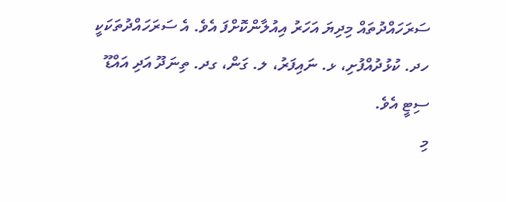ސަރަހައްދުތައް މިދިޔަ އަހަރު އިއުލާންކޮށްފަ އެވެ. އެ ސަރަހައްދުތަކަކީ ހދ. ކުޅުދުއްފުށި، ޅ. ނައިފަރު، ލ. ގަން، ގދ. ތިނަދޫ އަދި އައްޑޫ ސިޓީ އެވެ.
މި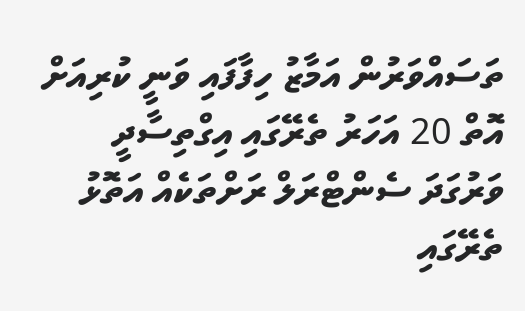ތަސައްވަރުން އަމާޒު ހިފާފައި ވަނީ ކުރިއަށް އޮތް 20 އަހަރު ތެރޭގައި އިގްތިސާދީ ވަރުގަދަ ސެންޓްރަލް ރަށްތަކެއް އަތޮޅު ތެރޭގައި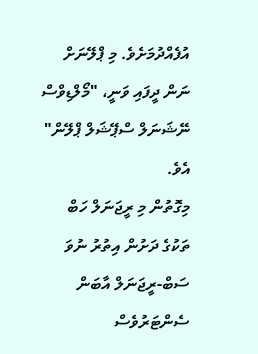އުފެއްދުމަށެވެ. މި ޕްލޭނަށް ނަން ދީފައި ވަނީ، "މޯލްޑިވްސް ނޭޝަނަލް ސްޕޭޝަލް ޕްލޭން" އެވެ.
މިގޮތުން މި ރީޖަނަލް ހަބް ތަކުގެ ދަށުން އިތުރު ނުވަ ސަބް-ރީޖަނަލް އާބަން ސެންޓަރުވެސް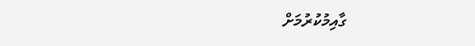ގާއިމުކުރުމަށް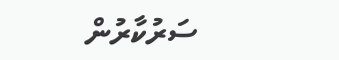ސަރުކާރުން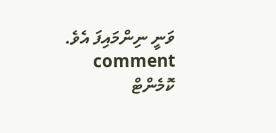ވަނީ ނިންމައިފަ އެވެ.
comment ކޮމެންޓް